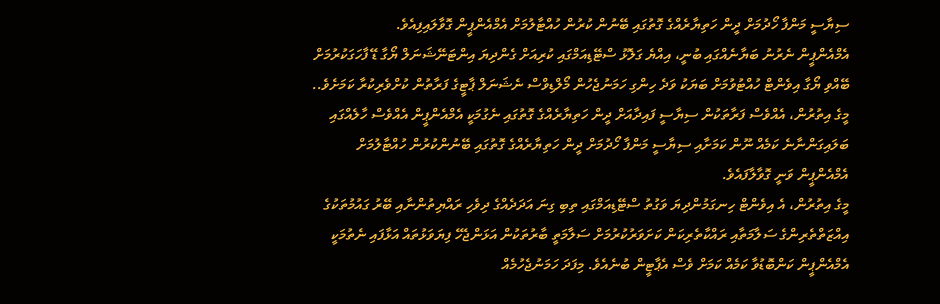ސިޔާސީ މަންފާ ހޯދުމަށް ދީން ހަތިޔާރެއްގެ ގޮތުގައި ބޭނުން ކުރުން ހުއްޓާލުމަށް އެމްއެންޕީން ގޮވާލައިފިއެވެ.
އެމްއެންޕީން ނެރުނު ބަޔާނެއްގައި ބުނީ، އިއްޔެ ގަލޮޅު ސްޓޭޑިއަމްގައި ކުރިއަށް ގެންދިޔަ އިންޓަނޭޝަނަލް ޔޯގާ ޑޭ ފާހަގަކުރުމަށް ބޭއްވި ޔޯގާ އިވެންޓް ހުއްޓުވުމަށް ބަޔަކު ވަދެ ހިންގި ހަމަނުޖެހުން މޯލްޑިވްސް ނެޝަނަލް ޕާޓީގެ ފަރާތުން ކުށްވެރިކުރާ ކަމަށެވެ.. މީގެ އިތުރުން، އެއްވެސް ފަރާތަކުން ސިޔާސީ ފައިދާއަށް ދީން ހަތިޔާރެއްގެ ގޮތުގައި ނެގުމަކީ އެމްއެންޕީން އެއްވެސް ހާލެއްގައި ބަލައިގަންނާނެ ކަމެއް ނޫން ކަމަށާއި ސިޔާސީ މަންފާ ހޯދުމަށް ދީން ހަތިޔާރެއްގެ ގޮތުގައި ބޭނުންކުރުން ހުއްޓާލުމަށް އެމްއެންޕީން ވަނީ ގޮވާލާފައެވެ.
މީގެ އިތުރުން، އެ އިވެންޓް ހިނގަމުންދިޔަ ވަގުތު ސްޓޭޑިއަމްގައި ތިބި ގިނަ އަދަދެއްގެ ދިވެހި ރައްޔިތުންނާއި ބޭރު ގައުމުތަކުގެ އިއްޒަތްތެރިންގެ ސަލާމަތާއި ރައްކާތެރިކަން ކަށަވަރުކުރުމަށް ސަލާމަތީ ބާރުތަކުން އަޅަންޖެހޭ ފިޔަވަޅުތައް އަޅާފައި ނެތުމަކީ އެމްއެންޕީން ކަންބޮޑުވާ ކަމެއް ކަމަށް ވެސް އެޕާޓީން ބުނެއެވެ. މިފަދަ ހަމަނުޖެހުމެއް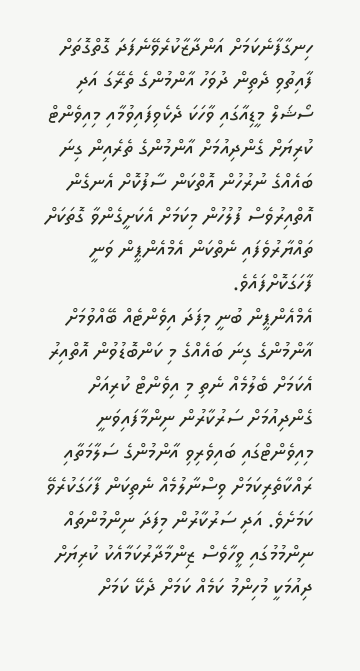ހިނގާފާނެކަމަށް އަންދާޒާކުރެވޭނެފަދަ ގޮތްގޮތަށް ފާއިތުވި ދެތިން ދުވަހު އާންމުންގެ ތެރޭގަ އަދި ސޯޝަލް މީޑިއާގައި ވާހަކަ ދެކެވިފައިވުމާއި މިއިވެންޓް ކުރިޔަށް ގެންދިއުމަށް އާންމުންގެ ތެރެއިން ގިނަ ބައެއްގެ ނުރުހުން އޮތްކަން ސާފުކޮށް އެނގެން އޮތްއިރުވެސް ފުލުހުން މިކަމަށް އެކަށީގެންވާ ގޮތަކަށް ތައްޔާރުވެފައި ނެތްކަން އެމްއެންޕީން ވަނީ ފާހަގަކޮށްފައެވެ.
އެމްއެންޕީން ބުނީ މިފަދަ އިވެންޓެއް ބޭއްވުމަށް އާންމުންގެ ގިނަ ބައެއްގެ މި ކަންބޮޑުވުން އޮތްއިރު އެކަމަށް ބެލުމެއް ނެތި މި އިވެންޓް ކުރިއަށް ގެންދިއުމަށް ސަރުކާރުން ނިންމާފައިވަނީ މިއިވެންޓްގައި ބައިވެރިވި އާންމުންގެ ސަލާމަތާއި ރައްކާތެރިކަމަށް ވިސްނާލުމެއް ނެތިކަން ފާހަގަކުރެވޭ ކަމަށެވެ. އަދި ސަރުކާރުން މިފަދަ ނިންމުންތައް ނިންމުމުގައި ވީހާވެސް ޒިންމާދާރުކަމާއެކު ކުރިޔަށް ދިއުމަކީ މުހިންމު ކަމެއް ކަމަށް ދެކޭ ކަމަށް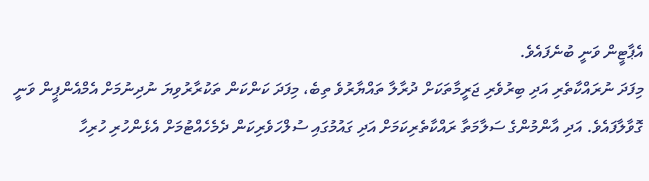އެޕާޓީން ވަނީ ބުނެފައެވެ.
މިފަދަ ނުރައްކާތެރި އަދި ބިރުވެރި ޖަރީމާތަކަށް ދުރާލާ ތައްޔާރުވެ ތިބެ، މިފަދަ ކަންކަން ތަކުރާރުވިޔަ ނުދިނުމަށް އެމްއެންޕީން ވަނީ ގޮވާލާފައެވެ. އަދި އާންމުންގެ ސަލާމަތާ ރައްކާތެރިކަމަށް އަދި ގައުމުގައި ސުލްހަވެރިކަން ދެމެހެއްޓުމަށް އެޅެންހުރި ހުރިހާ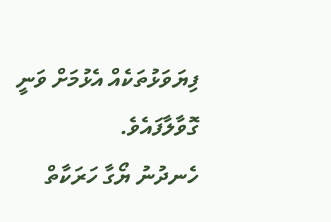ފިޔަވަޅުތަކެއް އެޅުމަށް ވަނީ ގޮވާލާފައެވެ.
ހެނދުނު ޔޯގާ ހަރަކާތް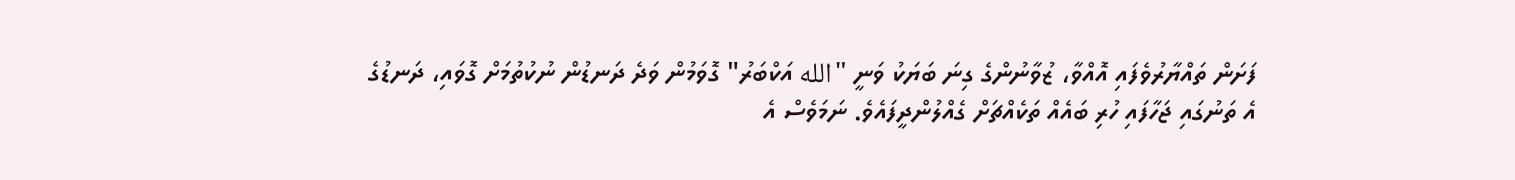ފަށަން ތައްޔާރުވެފައި އޮއްވާ، ޒުވާނުންގެ ގިނަ ބަޔަކު ވަނީ "الله އަކްބަރު" ގޮވަމުން ވަދެ ދަނޑުން ނުކުތުމަށް ގޮވައި، ދަނޑުގެ އެ ތަނުގައި ޖަހާފައި ހުރި ބައެއް ތަކެއްޗަށް ގެއްލުންދީފައެވެ. ނަމަވެސް އެ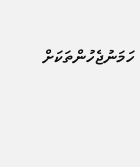ހަމަނުޖެހުންތަކަށް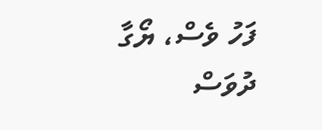ފަހު ވެސް، ޔޯގާ ދުވަސް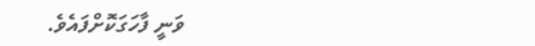ވަނީ ފާހަގަކޮށްފައެވެ.